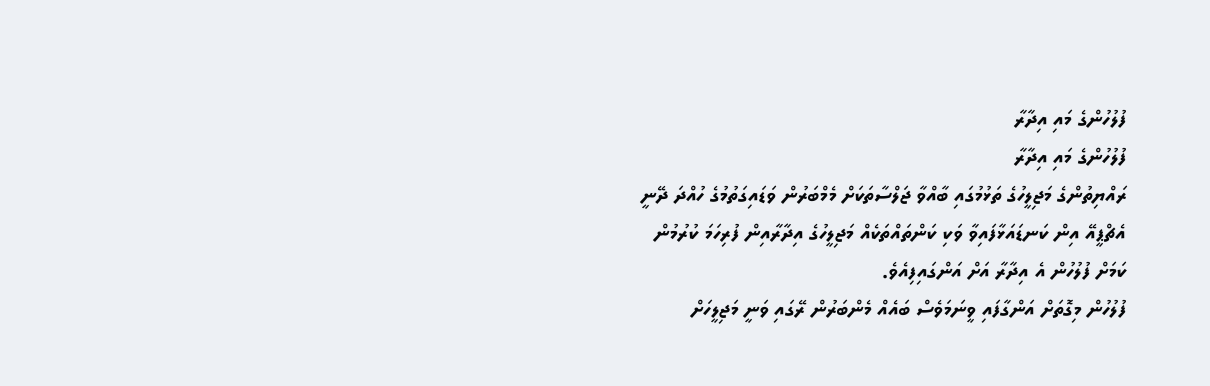ފުލުހުންގެ މައި އިދާރާ
ފުލުހުންގެ މައި އިދާރާ
ރައްޔިތުންގެ މަޖިލީހުގެ ތަޅުމުގައި ބާއްވާ ޖަލްސާތަކަށް މެމްބަރުން ވަޑައިގަތުމުގެ ހުއްދަ ދޭނީ އެޗްޕީއޭ އިން ކަނޑައަޅާފައިވާ ވަކި ކަންތައްތަކެއް މަޖިލީހުގެ އިދާރާއިން ފުރިހަމަ ކުރުމުން ކަމަށް ފުލުހުން އެ އިދާރާ އަށް އަންގައިފިއެވެ.
ފުލުހުން މިގޮތަށް އަންގާފައި ވީނަމަވެސް ބައެއް މެންބަރުން ރޭގައި ވަނީ މަޖިލީހަށް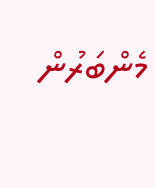މެންބަރުން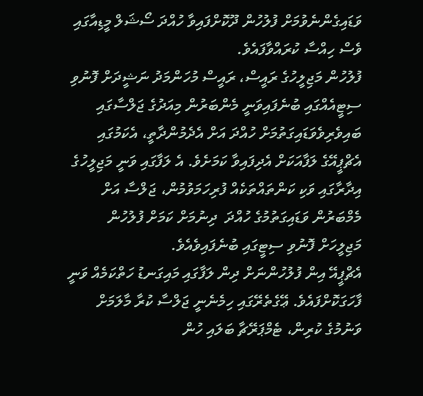ވަޑައިގެންނެވުމަށް ފުލުހުން ދޫކޮށްފައިވާ ހުއްދަ ސޯޝަލް މީޑިއާގައި ވެސް ހިއްސާ ކުރައްވާފައެވެ.
ފުލުހުން މަޖިލީހުގެ ރައީސް، ރައީސް މުހަންމަދު ނަޝީދަށް ފޮނުވި ސިޓީއެއްގައި ބުނެފައިވަނީ މެންބަރުން މިއަދުގެ ޖަލްސާގައި ބައިވެރިވެވަޑައިގަތުމަށް ހުއްދަ އަށް އެދެމުންދާތީ، އެކަމުގައި އެޗްޕީއޭގެ ލަފާއަކަށް އެދިފައިވާ ކަމަށެވެ. އެ ލަފާގައި ވަނީ މަޖިލީހުގެ އިދާރާގައި ވަކި ކަންތައްތަކެއް ފުރިހަމަވުމުން، ޖަލްސާ އަށް މެމްބަރުން ވަޑައިގަތުމުގެ ހުއްދަ  ދިނުމަށް ކަމަށް ފުލުހުން މަޖިލީހަށް ފޮނުވި ސިޓީގައި ބުނެފައިވެއެވެ.
އެޗްޕީއޭ އިން ފުލުހުންނަށް ދިން ލަފާގައި މައިގަނޑު ހަތްކަމެއް ވަނީ ފާހަގަކޮށްފައެވެ. ޢޭގެތެރޭގައި ހިމެނެނީ ޖަލްސާ ކުރާ މާލަމަށް ވަނުމުގެ ކުރިން، ޓެމްޕަރޭޗާ ބަލައި ހުން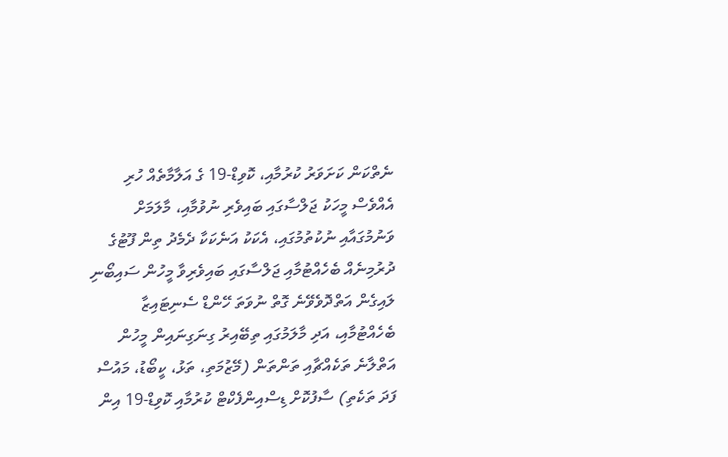ނެތްކަން ކަށަވަރު ކުރުމާއި، ކޮވިޑް-19 ގެ އަލާމާތެއް ހުރި އެއްވެސް މީހަކު ޖަލްސާގައި ބައިވެރި ނުވުމާއި، މާލަމަށް ވަނުމުގައާއި ނުކުތުމުގައި، އެކަކު އަނެކަކާ ދެމެދު ތިން ފޫޓުގެ ދުރުމިނެއް ބެހެއްޓުމާއި ޖަލްސާގައި ބައިވެރިވާ މީހުން ސައިބޯނި ލައިގެން އަތްދޮވެވޭނެ ގޮތް ނުވަތަ ހޭންޑް ސެނިޓައިޒާ ބެހެއްޓުމާއި، އަދި މާލަމުގައި ތިބޭއިރު ގިނަގިނައިން މީހުން އަތްލާނެ ތަކެއްޗާއި ތަންތަން (މޭޒުމަތި، ތަޅު، ކީބޯޑު، މައުސް ފަދަ ތަކެތި) ސާފުކޮށް ޑިސްއިންފެކްޓް ކުރުމާއި ކޮވިޑް-19 އިން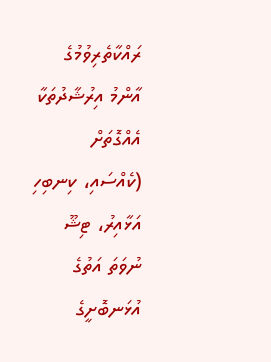ރައްކާތެރިވުމުގެ އާންމު އިރުޝާދުތަކާ އެއްގޮތަށް (ކެއްސައި، ކިނބިހި އަޅާއިރު، ޓިޝޫ ނުވަތަ އަތުގެ އުޅަނބޮށީގެ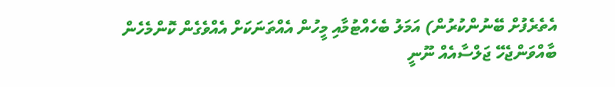އެތެރެފުށް ބޭނުންކުރުން) އަމަލު ބެހެއްޓުމާއި މީހުން އެއްތަނަކަށް އެއްވެގެން ކޮންމެހެން ބާއްވަންޖެހޭ ޖަލްސާއެއް ނޫނީ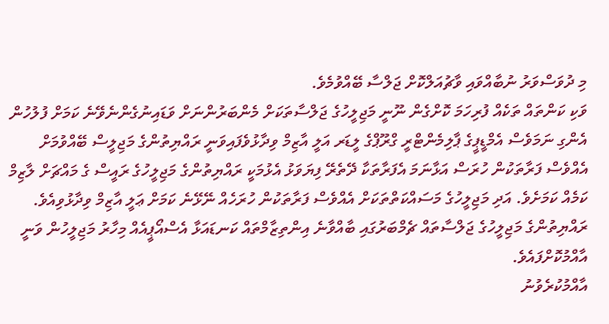މި ދުވަސްވަރު ނުބާއްވައި ވާޗުއަލްކޮށް ޖަލްސާ ބޭއްވުމެވެ.
ވަކި ކަންތައް ތަކެއް ފުރިހަމަ ކޮށްގެން ނޫނީ މަޖިލީހުގެ ޖަލްސާތަކަށް މެންބަރުންނަށް ވަޑައިނުގެންނެވޭނެ ކަމަށް ފުލުހުން އެންގި ނަމަވެސް އެމްޑީޕީގެ ޕާލިމެންޓްރީ ގްރޫޕްގެ ލީޑަރ އަލީ އާޒިމް ވިދާޅުވެފައިވަނީ ރައްޔިތުންގެ މަޖިލީސް ބޭއްވުމަށް އެއްވެސް ފަރާތަކުން ހުރަސް އަޅާނަމަ އެފަރާތަކާ ދޭތެރޭ ފިޔަވަޅު އެޅުމަކީ ރައްޔިތުންގެ މަޖިލީހުގެ ރައީސް ގެ މައްޗަށް ލާޒިމް ކަމެއް ކަމަށެވެ. އަދި މަޖިލީހުގެ މަސައްކަތްތަކަށް އެއްވެސް ފަރާތަކުން ހުރަހެއް ނޭޅޭނެ ކަމަށް ޢަލީ އާޒިމް ވިދާޅުވިއެވެ.
ރައްޔިތުންގެ މަޖިލީހުގެ ޖަލްސާތައް ޗެމްބަރުގައި ބާއްވާނެ އިންތިޒާމްތައް ކަނޑައަޅާ އެސްއޯޕީއެއް މިހާރު މަޖިލީހުން ވަނީ އާއްމުކޮށްފައެވެ.
އާއްމުކުރެވުނު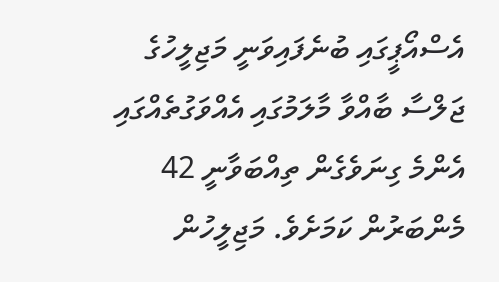އެސްއޯޕީގައި ބުނެފައިވަނީ މަޖިލީހުގެ ޖަލްސާ ބާއްވާ މާލަމުގައި އެއްވަގުތެއްގައި އެންމެ ގިނަވެގެން ތިއްބަވާނީ 42 މެންބަރުން ކަމަށެވެ. މަޖިލީހުން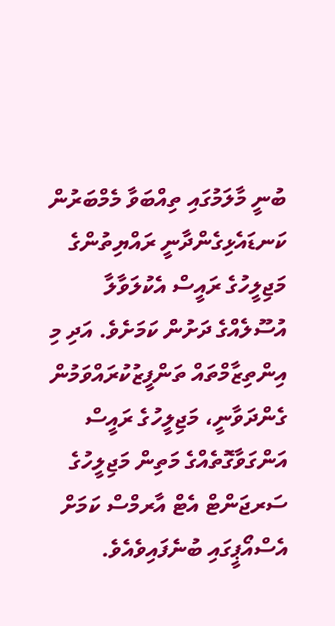ބުނީ މާލަމުގައި ތިއްބަވާ މެމްބަރުން ކަނޑައެޅިގެންދާނީ ރައްޔިތުންގެ މަޖިލީހުގެ ރައީސް އެކުލަވާލާ އުސޫލެއްގެ ދަށުން ކަމަށެވެ. އަދި މި އިންތިޒާމްތައް ތަންފީޒުކުރައްވަމުން ގެންދަވާނީ، މަޖިލީހުގެ ރައީސް އަންގަވާގޮތެއްގެ މަތިން މަޖިލީހުގެ ސަރޖަންޓް އެޓް އާރމްސް ކަމަށް އެސްއޯޕީގައި ބުނެފައިވެއެވެ.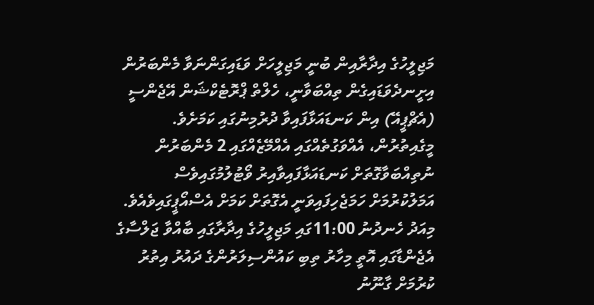މަޖިލީހުގެ އިދާރާއިން ބުނީ މަޖިލީހަށް ވަޑައިގަންނަވާ މެންބަރުން އިށީނދެވަޑައިގެން ތިއްބަވާނީ، ހެލްތް ޕްރޮޓެކްޝަން އޭޖެންސީ (އެޗްޕީއޭ) އިން ކަނޑައަޅާފައިވާ ދުރުމިނުގައި ކަމަށެވެ. މީގެއިތުރުން، އެއްވަގުތެއްގައި އެއްމޭޒެއްގައި 2 މެންބަރުން ނުތިއްބަވާގޮތަށް ކަނޑައަޅާފައިވާއިރު ވޯޓުލުމުގައިވެސް އަމަލުކުރުމަށް ހަމަޖެހިފައިވަނީ އެގޮތަށް ކަމަށް އެސްއޯޕީގައިވެއެވެ.
މިއަދު ހެނދުނު 11:00ގައި މަޖިލީހުގެ އިދާރާގައި ބާއްވާ ޖަލްސާގެ އެޖެންޑާގައި އޮތީ މިހާރު ތިބި ކައުންސިލަރުންގެ ދައުރު އިތުރު ކުރުމަށް ގާނޫނު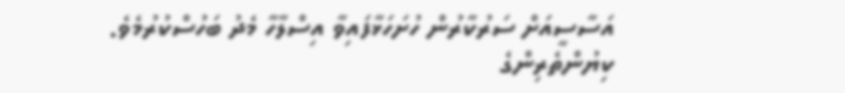އަސާސީއަށް ސަރުކާރުން ހުށަހަޅާފައިވާ އިސްލާހާ މެދު ބަހުސްކުރުމެވެ.
ކިޔުންތެރިންގެ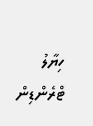ހިޔާލު
ޓްރެންޑިން